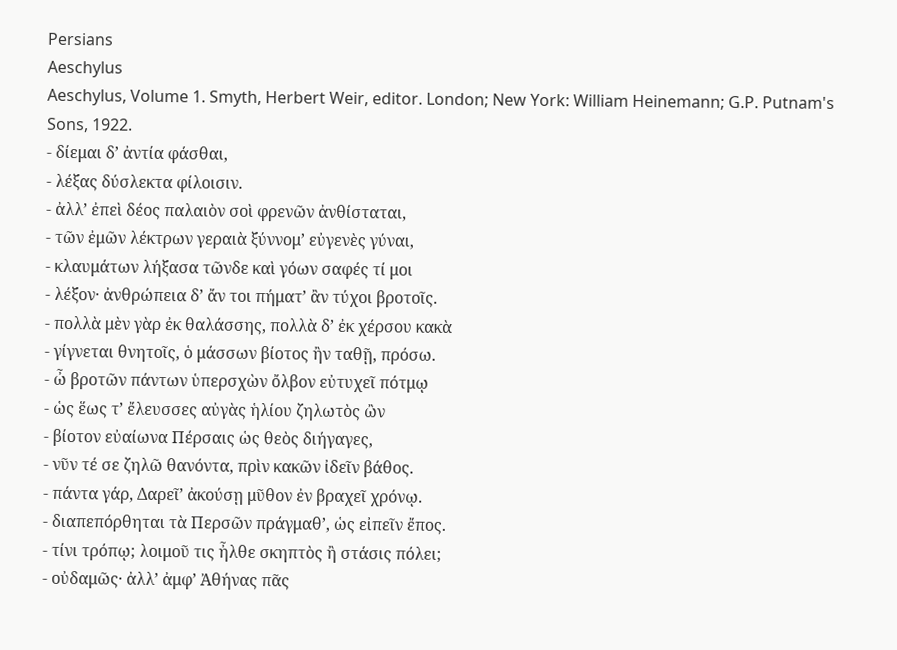Persians
Aeschylus
Aeschylus, Volume 1. Smyth, Herbert Weir, editor. London; New York: William Heinemann; G.P. Putnam's Sons, 1922.
- δίεμαι δʼ ἀντία φάσθαι,
- λέξας δύσλεκτα φίλοισιν.
- ἀλλʼ ἐπεὶ δέος παλαιὸν σοὶ φρενῶν ἀνθίσταται,
- τῶν ἐμῶν λέκτρων γεραιὰ ξύννομʼ εὐγενὲς γύναι,
- κλαυμάτων λήξασα τῶνδε καὶ γόων σαφές τί μοι
- λέξον· ἀνθρώπεια δʼ ἄν τοι πήματʼ ἂν τύχοι βροτοῖς.
- πολλὰ μὲν γὰρ ἐκ θαλάσσης, πολλὰ δʼ ἐκ χέρσου κακὰ
- γίγνεται θνητοῖς, ὁ μάσσων βίοτος ἢν ταθῇ, πρόσω.
- ὦ βροτῶν πάντων ὑπερσχὼν ὄλβον εὐτυχεῖ πότμῳ
- ὡς ἕως τʼ ἔλευσσες αὐγὰς ἡλίου ζηλωτὸς ὢν
- βίοτον εὐαίωνα Πέρσαις ὡς θεὸς διήγαγες,
- νῦν τέ σε ζηλῶ θανόντα, πρὶν κακῶν ἰδεῖν βάθος.
- πάντα γάρ, Δαρεῖʼ ἀκούσῃ μῦθον ἐν βραχεῖ χρόνῳ.
- διαπεπόρθηται τὰ Περσῶν πράγμαθʼ, ὡς εἰπεῖν ἔπος.
- τίνι τρόπῳ; λοιμοῦ τις ἦλθε σκηπτὸς ἢ στάσις πόλει;
- οὐδαμῶς· ἀλλʼ ἀμφʼ Ἀθήνας πᾶς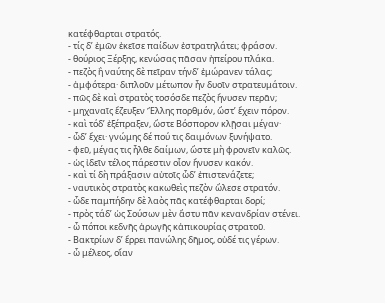κατέφθαρται στρατός.
- τίς δʼ ἐμῶν ἐκεῖσε παίδων ἐστρατηλάτει; φράσον.
- θούριος Ξέρξης, κενώσας πᾶσαν ἠπείρου πλάκα.
- πεζὸς ἢ ναύτης δὲ πεῖραν τήνδʼ ἐμώρανεν τάλας;
- ἀμφότερα· διπλοῦν μέτωπον ἦν δυοῖν στρατευμάτοιν.
- πῶς δὲ καὶ στρατὸς τοσόσδε πεζὸς ἤνυσεν περᾶν;
- μηχαναῖς ἔζευξεν Ἕλλης πορθμόν, ὥστʼ ἔχειν πόρον.
- καὶ τόδʼ ἐξέπραξεν, ὥστε Βόσπορον κλῇσαι μέγαν·
- ὧδʼ ἔχει· γνώμης δέ πού τις δαιμόνων ξυνήψατο.
- φεῦ, μέγας τις ἦλθε δαίμων, ὥστε μὴ φρονεῖν καλῶς.
- ὡς ἰδεῖν τέλος πάρεστιν οἷον ἤνυσεν κακόν.
- καὶ τί δὴ πράξασιν αὐτοῖς ὧδʼ ἐπιστενάζετε;
- ναυτικὸς στρατὸς κακωθεὶς πεζὸν ὤλεσε στρατόν.
- ὧδε παμπήδην δὲ λαὸς πᾶς κατέφθαρται δορί;
- πρὸς τάδʼ ὡς Σούσων μὲν ἄστυ πᾶν κενανδρίαν στένει.
- ὦ πόποι κεδνῆς ἀρωγῆς κἀπικουρίας στρατοῦ.
- Βακτρίων δʼ ἔρρει πανώλης δῆμος, οὐδέ τις γέρων.
- ὦ μέλεος, οἵαν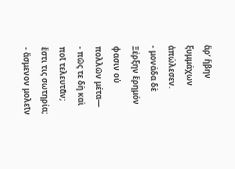ἄρʼ ἥβην ξυμμάχων ἀπώλεσεν.
- μονάδα δὲ Ξέρξην ἔρημόν φασιν οὐ πολλῶν μέτα—
- πῶς τε δὴ καὶ ποῖ τελευτᾶν; ἔστι τις σωτηρία;
- ἄσμενον μολεῖν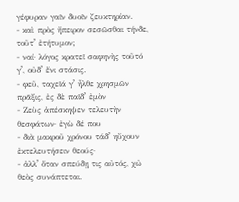γέφυραν γαῖν δυοῖν ζευκτηρίαν.
- καὶ πρὸς ἤπειρον σεσῶσθαι τήνδε, τοῦτʼ ἐτήτυμον;
- ναί· λόγος κρατεῖ σαφηνὴς τοῦτό γʼ, οὐδʼ ἔνι στάσις.
- φεῦ, ταχεῖά γʼ ἦλθε χρησμῶν πρᾶξις, ἐς δὲ παῖδʼ ἐμὸν
- Ζεὺς ἀπέσκηψεν τελευτὴν θεσφάτων· ἐγὼ δέ που
- διὰ μακροῦ χρόνου τάδʼ ηὔχουν ἐκτελευτήσειν θεούς·
- ἀλλʼ ὅταν σπεύδῃ τις αὐτός, χὠ θεὸς συνάπτεται.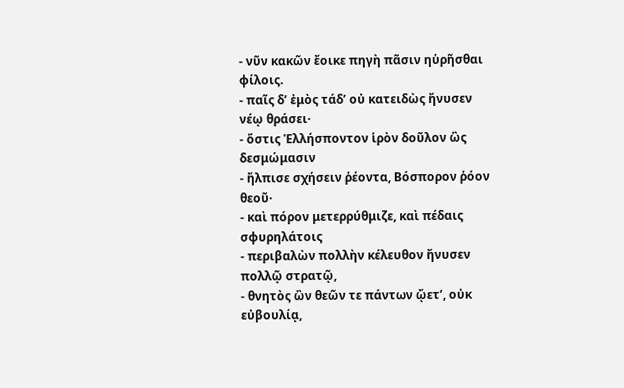- νῦν κακῶν ἔοικε πηγὴ πᾶσιν ηὑρῆσθαι φίλοις.
- παῖς δʼ ἐμὸς τάδʼ οὐ κατειδὼς ἤνυσεν νέῳ θράσει·
- ὅστις Ἑλλήσποντον ἱρὸν δοῦλον ὣς δεσμώμασιν
- ἤλπισε σχήσειν ῥέοντα, Βόσπορον ῥόον θεοῦ·
- καὶ πόρον μετερρύθμιζε, καὶ πέδαις σφυρηλάτοις
- περιβαλὼν πολλὴν κέλευθον ἤνυσεν πολλῷ στρατῷ,
- θνητὸς ὢν θεῶν τε πάντων ᾤετʼ, οὐκ εὐβουλίᾳ,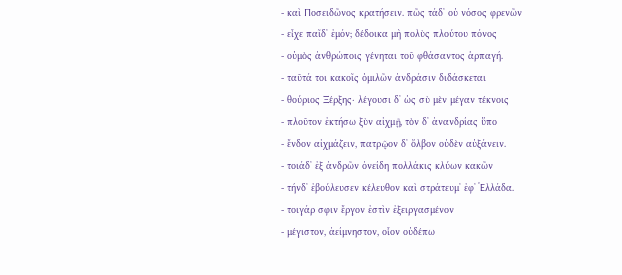- καὶ Ποσειδῶνος κρατήσειν. πῶς τάδʼ οὐ νόσος φρενῶν
- εἶχε παῖδʼ ἐμόν; δέδοικα μὴ πολὺς πλούτου πόνος
- οὑμὸς ἀνθρώποις γένηται τοῦ φθάσαντος ἁρπαγή.
- ταῦτά τοι κακοῖς ὁμιλῶν ἀνδράσιν διδάσκεται
- θούριος Ξέρξης· λέγουσι δʼ ὡς σὺ μὲν μέγαν τέκνοις
- πλοῦτον ἐκτήσω ξὺν αἰχμῇ, τὸν δʼ ἀνανδρίας ὕπο
- ἔνδον αἰχμάζειν, πατρῷον δʼ ὄλβον οὐδὲν αὐξάνειν.
- τοιάδʼ ἐξ ἀνδρῶν ὀνείδη πολλάκις κλύων κακῶν
- τήνδʼ ἐβούλευσεν κέλευθον καὶ στράτευμʼ ἐφʼ Ἑλλάδα.
- τοιγάρ σφιν ἔργον ἐστὶν ἐξειργασμένον
- μέγιστον, ἀείμνηστον, οἷον οὐδέπω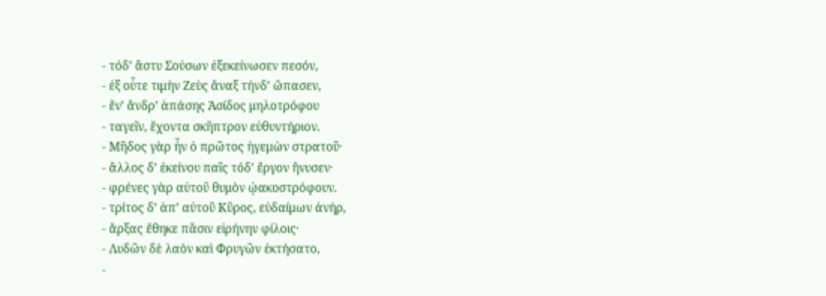- τόδʼ ἄστυ Σούσων ἐξεκείνωσεν πεσόν,
- ἐξ οὗτε τιμὴν Ζεὺς ἄναξ τήνδʼ ὤπασεν,
- ἕνʼ ἄνδρʼ ἁπάσης Ἀσίδος μηλοτρόφου
- ταγεῖν, ἔχοντα σκῆπτρον εὐθυντήριον.
- Μῆδος γὰρ ἦν ὁ πρῶτος ἡγεμὼν στρατοῦ·
- ἄλλος δʼ ἐκείνου παῖς τόδʼ ἔργον ἤνυσεν·
- φρένες γὰρ αὐτοῦ θυμὸν ᾠακοστρόφουν.
- τρίτος δʼ ἀπʼ αὐτοῦ Κῦρος, εὐδαίμων ἀνήρ,
- ἄρξας ἔθηκε πᾶσιν εἰρήνην φίλοις·
- Λυδῶν δὲ λαὸν καὶ Φρυγῶν ἐκτήσατο,
-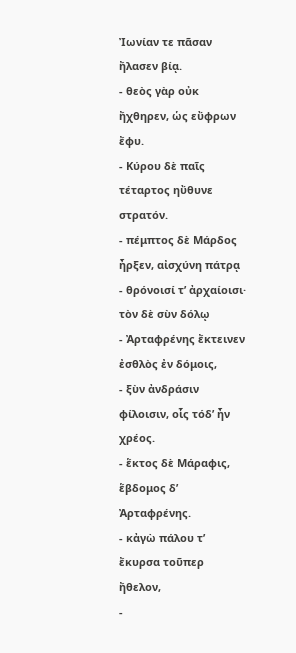Ἰωνίαν τε πᾶσαν ἤλασεν βίᾳ.
- θεὸς γὰρ οὐκ ἤχθηρεν, ὡς εὔφρων ἔφυ.
- Κύρου δὲ παῖς τέταρτος ηὔθυνε στρατόν.
- πέμπτος δὲ Μάρδος ἦρξεν, αἰσχύνη πάτρᾳ
- θρόνοισί τʼ ἀρχαίοισι· τὸν δὲ σὺν δόλῳ
- Ἀρταφρένης ἔκτεινεν ἐσθλὸς ἐν δόμοις,
- ξὺν ἀνδράσιν φίλοισιν, οἷς τόδʼ ἦν χρέος.
- ἕκτος δὲ Μάραφις, ἕβδομος δʼ Ἀρταφρένης.
- κἀγὼ πάλου τʼ ἔκυρσα τοῦπερ ἤθελον,
-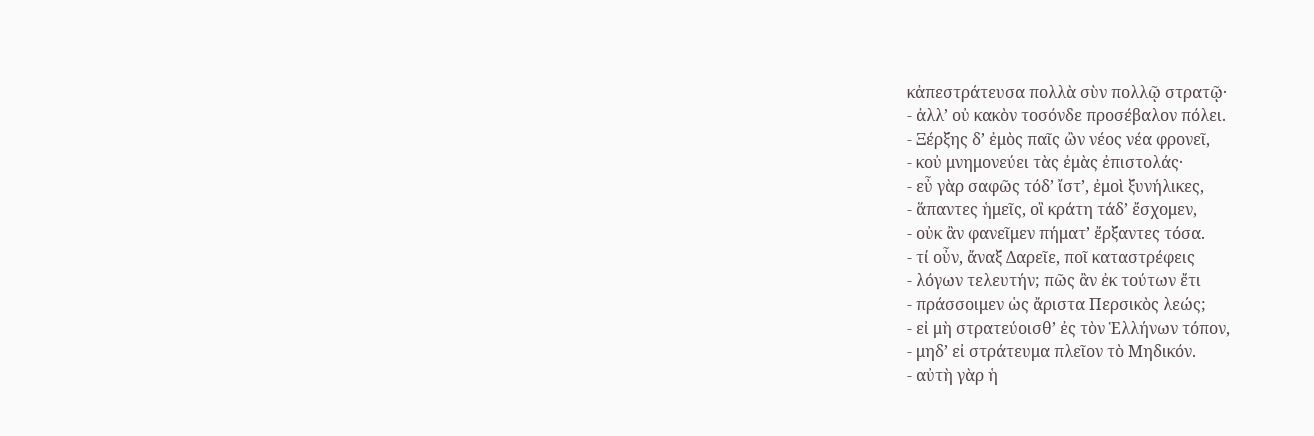κἀπεστράτευσα πολλὰ σὺν πολλῷ στρατῷ·
- ἀλλʼ οὐ κακὸν τοσόνδε προσέβαλον πόλει.
- Ξέρξης δʼ ἐμὸς παῖς ὢν νέος νέα φρονεῖ,
- κοὐ μνημονεύει τὰς ἐμὰς ἐπιστολάς·
- εὖ γὰρ σαφῶς τόδʼ ἴστʼ, ἐμοὶ ξυνήλικες,
- ἅπαντες ἡμεῖς, οἳ κράτη τάδʼ ἔσχομεν,
- οὐκ ἂν φανεῖμεν πήματʼ ἔρξαντες τόσα.
- τί οὖν, ἄναξ Δαρεῖε, ποῖ καταστρέφεις
- λόγων τελευτήν; πῶς ἂν ἐκ τούτων ἔτι
- πράσσοιμεν ὡς ἄριστα Περσικὸς λεώς;
- εἰ μὴ στρατεύοισθʼ ἐς τὸν Ἑλλήνων τόπον,
- μηδʼ εἰ στράτευμα πλεῖον τὸ Μηδικόν.
- αὐτὴ γὰρ ἡ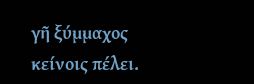γῆ ξύμμαχος κείνοις πέλει.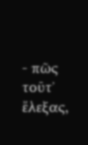- πῶς τοῦτʼ ἔλεξας,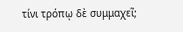τίνι τρόπῳ δὲ συμμαχεῖ;